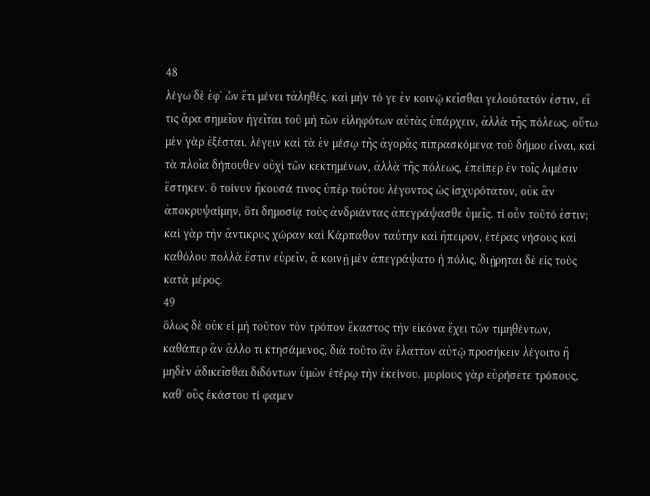48
λέγω δὲ ἐφʼ ὧν ἔτι μένει τἀληθές. καὶ μὴν τό γε ἐν κοινῷ κεῖσθαι γελοιότατόν ἐστιν, εἴ τις ἄρα σημεῖον ἡγεῖται τοῦ μὴ τῶν εἰληφότων αὐτὰς ὑπάρχειν, ἀλλὰ τῆς πόλεως. οὕτω μὲν γὰρ ἐξέσται. λέγειν καὶ τὰ ἐν μέσῳ τῆς ἀγορᾶς πιπρασκόμενα τοῦ δήμου εἶναι, καὶ τὰ πλοῖα δήπουθεν οὐχὶ τῶν κεκτημένων, ἀλλὰ τῆς πόλεως, ἐπείπερ ἐν τοῖς λιμέσιν ἕστηκεν. ὅ τοίνυν ἤκουσά τινος ὑπὲρ τούτου λέγοντος ὡς ἰσχυρότατον, οὐκ ἂν ἀποκρυψαίμην, ὅτι δημοσίᾳ τοὺς ἀνδριάντας ἀπεγράψασθε ὑμεῖς. τί οὖν τοῦτό ἐστιν; καὶ γὰρ τὴν ἄντικρυς χώραν καὶ Κάρπαθον ταύτην καὶ ἤπειρον, ἑτέρας νήσους καὶ καθόλου πολλὰ ἔστιν εὑρεῖν, ἃ κοινῇ μὲν ἀπεγράψατο ἡ πόλις, διῄρηται δὲ εἰς τοὺς κατὰ μέρος.
49
ὅλως δὲ οὐκ εἰ μὴ τοῦτον τὸν τρόπον ἕκαστος τὴν εἰκόνα ἔχει τῶν τιμηθέντων, καθάπερ ἂν ἄλλο τι κτησάμενος, διὰ τοῦτο ἂν ἔλαττον αὐτῷ προσήκειν λέγοιτο ἢ μηδὲν ἀδικεῖσθαι διδόντων ὑμῶν ἑτέρῳ τὴν ἐκείνου. μυρίους γὰρ εὑρήσετε τρόπους, καθʼ οὓς ἑκάστου τί φαμεν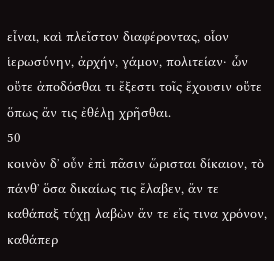εἶναι, καὶ πλεῖστον διαφέροντας, οἷον ἱερωσύνην, ἀρχήν, γάμον, πολιτείαν· ὧν οὔτε ἀποδόσθαι τι ἔξεστι τοῖς ἔχουσιν οὔτε ὅπως ἄν τις ἐθέλῃ χρῆσθαι.
50
κοινὸν δʼ οὖν ἐπὶ πᾶσιν ὥρισται δίκαιον, τὸ πάνθʼ ὅσα δικαίως τις ἔλαβεν, ἄν τε καθάπαξ τύχῃ λαβὼν ἄν τε εἴς τινα χρόνον, καθάπερ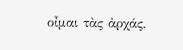οἶμαι τὰς ἀρχάς,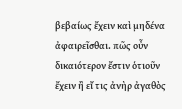βεβαίως ἔχειν καὶ μηδένα ἀφαιρεῖσθαι. πῶς οὖν δικαιότερον ἔστιν ὁτιοῦν ἔχειν ἢ εἴ τις ἀνὴρ ἀγαθὸς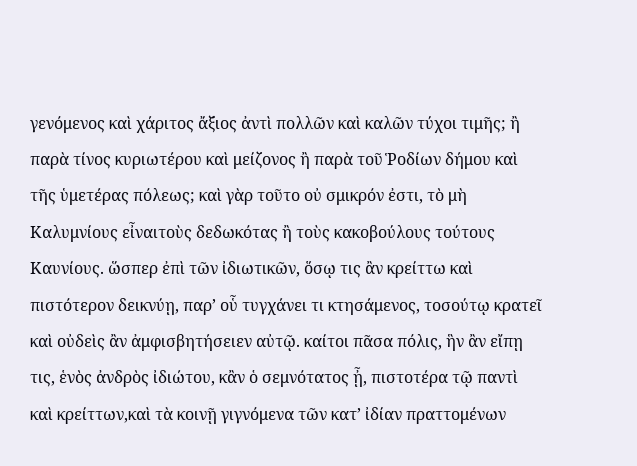γενόμενος καὶ χάριτος ἄξιος ἀντὶ πολλῶν καὶ καλῶν τύχοι τιμῆς; ἢ παρὰ τίνος κυριωτέρου καὶ μείζονος ἢ παρὰ τοῦ Ῥοδίων δήμου καὶ τῆς ὑμετέρας πόλεως; καὶ γὰρ τοῦτο οὐ σμικρόν ἐστι, τὸ μὴ Καλυμνίους εἶναιτοὺς δεδωκότας ἢ τοὺς κακοβούλους τούτους Καυνίους. ὥσπερ ἐπὶ τῶν ἰδιωτικῶν, ὅσῳ τις ἂν κρείττω καὶ πιστότερον δεικνύῃ, παρʼ οὗ τυγχάνει τι κτησάμενος, τοσούτῳ κρατεῖ καὶ οὐδεὶς ἂν ἀμφισβητήσειεν αὐτῷ. καίτοι πᾶσα πόλις, ἣν ἂν εἴπῃ τις, ἑνὸς ἀνδρὸς ἰδιώτου, κἂν ὁ σεμνότατος ᾖ, πιστοτέρα τῷ παντὶ καὶ κρείττων,καὶ τὰ κοινῇ γιγνόμενα τῶν κατʼ ἰδίαν πραττομένων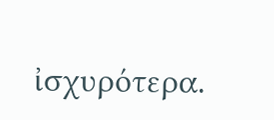ἰσχυρότερα.